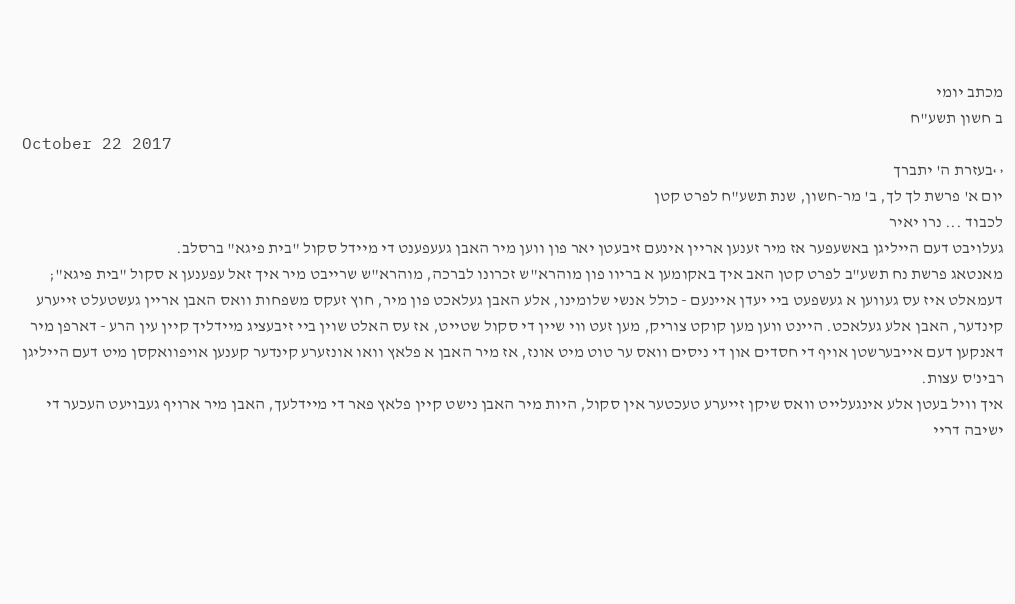מכתב יומי
ב חשון תשע"ח
October 22 2017
‹ ›בעזרת ה' יתברך
יום א' פרשת לך לך, ב' מר-חשון, שנת תשע"ח לפרט קטן
לכבוד ... נרו יאיר
געלויבט דעם הייליגן באשעפער אז מיר זענען אריין אינעם זיבעטן יאר פון ווען מיר האבן געעפענט די מיידל סקול "בית פיגא" ברסלב.
מאנטאג פרשת נח תשע"ב לפרט קטן האב איך באקומען א בריוו פון מוהרא"ש זכרונו לברכה, מוהרא"ש שרייבט מיר איך זאל עפענען א סקול "בית פיגא"; דעמאלט איז עס געווען א געשפעט ביי יעדן איינעם - כולל אנשי שלומינו, אלע האבן געלאכט פון מיר, חוץ זעקס משפחות וואס האבן אריין געשטעלט זייערע קינדער, האבן אלע געלאכט. היינט ווען מען קוקט צוריק, מען זעט ווי שיין די סקול שטייט, אז עס האלט שוין ביי זיבעציג מיידליך קיין עין הרע - דארפן מיר דאנקען דעם אייבערשטן אויף די חסדים און די ניסים וואס ער טוט מיט אונז, אז מיר האבן א פלאץ וואו אונזערע קינדער קענען אויפוואקסן מיט דעם הייליגן רבינ'ס עצות.
איך וויל בעטן אלע אינגעלייט וואס שיקן זייערע טעכטער אין סקול, היות מיר האבן נישט קיין פלאץ פאר די מיידלעך, האבן מיר ארויף געבויעט העכער די ישיבה דריי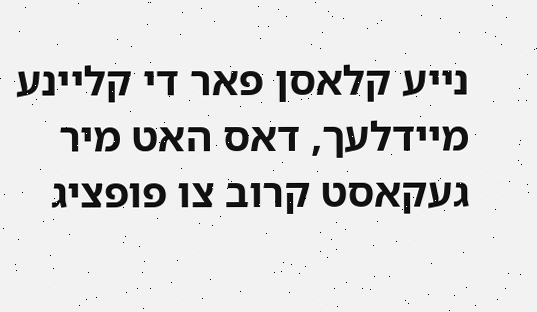נייע קלאסן פאר די קליינע מיידלעך, דאס האט מיר געקאסט קרוב צו פופציג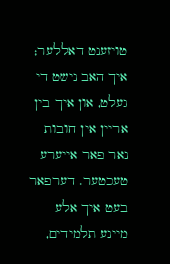טויזענט דאללער; איך האב נישט די געלט, און איך בין אריין אין חובות נאר פאר אייערע טעכטער. דערפאר בעט איך אלע מיינע תלמידים,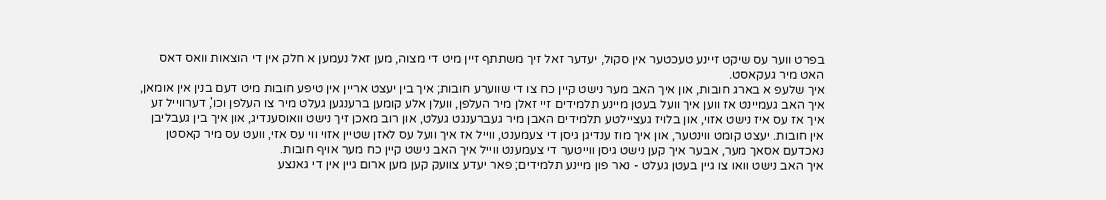בפרט ווער עס שיקט זיינע טעכטער אין סקול, יעדער זאל זיך משתתף זיין מיט די מצוה, מען זאל נעמען א חלק אין די הוצאות וואס דאס האט מיר געקאסט.
איך שלעפ א בארג חובות, און איך האב מער נישט קיין כח צו די שווערע חובות; איך בין יעצט אריין אין טיפע חובות מיט דעם בנין אין אומאן, איך האב געמיינט אז ווען איך וועל בעטן מיינע תלמידים זיי זאלן מיר העלפן, וועלן אלע קומען ברענגען געלט מיר צו העלפן וכו', דערווייל זע איך אז עס איז נישט אזוי, און בלויז געציילטע תלמידים האבן מיר געברענגט געלט, און רוב מאכן זיך נישט וואוסענדיג, און איך בין געבליבן אין חובות. יעצט קומט ווינטער, און איך מוז ענדיגן גיסן די צעמענט, ווייל אז איך וועל עס לאזן שטיין אזוי ווי עס אזי, וועט עס מיר קאסטן נאכדעם אסאך מער, אבער איך קען נישט גיסן ווייטער די צעמענט ווייל איך האב נישט קיין כח מער אויף חובות.
איך האב נישט וואו צו גיין בעטן געלט - נאר פון מיינע תלמידים; פאר יעדע צוועק קען מען ארום גיין אין די גאנצע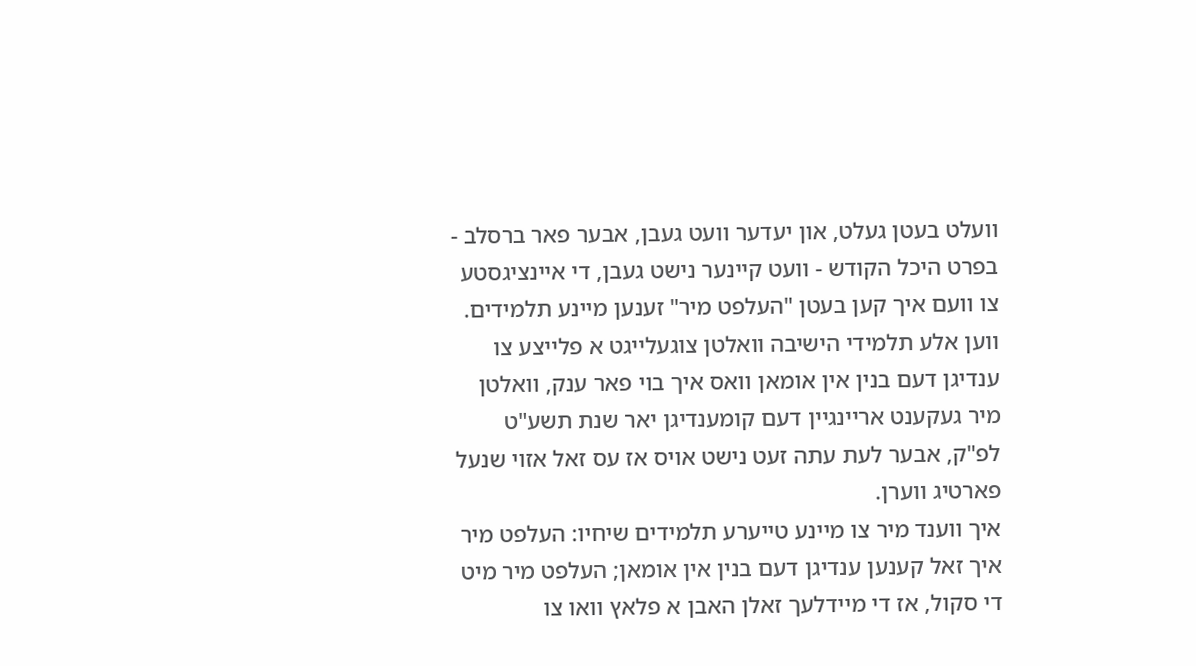וועלט בעטן געלט, און יעדער וועט געבן, אבער פאר ברסלב - בפרט היכל הקודש - וועט קיינער נישט געבן, די איינציגסטע צו וועם איך קען בעטן "העלפט מיר" זענען מיינע תלמידים. ווען אלע תלמידי הישיבה וואלטן צוגעלייגט א פלייצע צו ענדיגן דעם בנין אין אומאן וואס איך בוי פאר ענק, וואלטן מיר געקענט אריינגיין דעם קומענדיגן יאר שנת תשע"ט לפ"ק, אבער לעת עתה זעט נישט אויס אז עס זאל אזוי שנעל פארטיג ווערן.
איך ווענד מיר צו מיינע טייערע תלמידים שיחיו: העלפט מיר איך זאל קענען ענדיגן דעם בנין אין אומאן; העלפט מיר מיט די סקול, אז די מיידלעך זאלן האבן א פלאץ וואו צו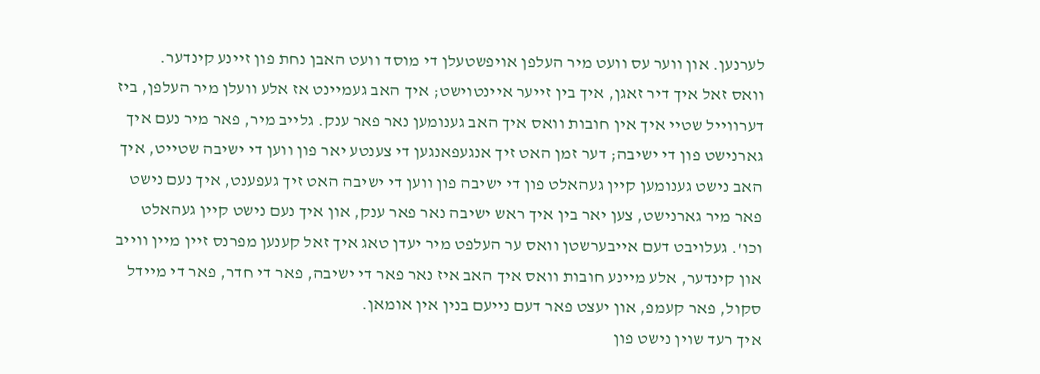לערנען. און ווער עס וועט מיר העלפן אויפשטעלן די מוסד וועט האבן נחת פון זיינע קינדער.
וואס זאל איך דיר זאגן, איך בין זייער איינטוישט; איך האב געמיינט אז אלע וועלן מיר העלפן, ביז דערווייל שטיי איך אין חובות וואס איך האב גענומען נאר פאר ענק. גלייב מיר, פאר מיר נעם איך גארנישט פון די ישיבה; דער זמן האט זיך אנגעפאנגען די צענטע יאר פון ווען די ישיבה שטייט, איך האב נישט גענומען קיין געהאלט פון די ישיבה פון ווען די ישיבה האט זיך געפענט, איך נעם נישט פאר מיר גארנישט, צען יאר בין איך ראש ישיבה נאר פאר ענק, און איך נעם נישט קיין געהאלט וכו'. געלויבט דעם אייבערשטן וואס ער העלפט מיר יעדן טאג איך זאל קענען מפרנס זיין מיין ווייב און קינדער, אלע מיינע חובות וואס איך האב איז נאר פאר די ישיבה, פאר די חדר, פאר די מיידל סקול, פאר קעמפ, און יעצט פאר דעם נייעם בנין אין אומאן.
איך רעד שוין נישט פון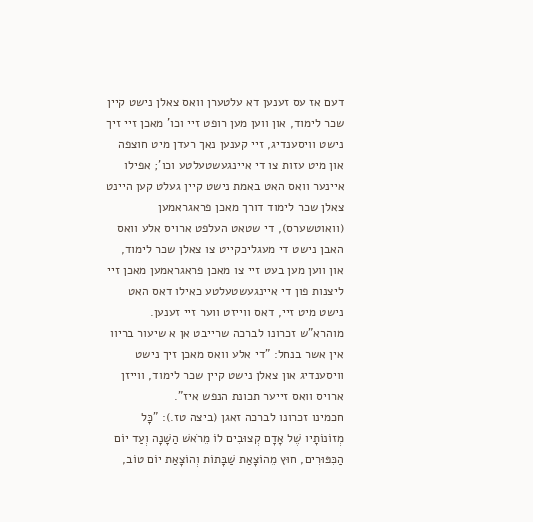דעם אז עס זענען דא עלטערן וואס צאלן נישט קיין שכר לימוד, און ווען מען רופט זיי וכו' מאכן זיי זיך נישט וויסענדיג, זיי קענען נאך רעדן מיט חוצפה און מיט עזות צו די איינגעשטעלטע וכו'; אפילו איינער וואס האט באמת נישט קיין געלט קען היינט צאלן שכר לימוד דורך מאכן פראגראמען (וואוטשערס), די שטאט העלפט ארויס אלע וואס האבן נישט די מעגליכקייט צו צאלן שכר לימוד, און ווען מען בעט זיי צו מאכן פראגראמען מאכן זיי ליצנות פון די איינגעשטעלטע כאילו דאס האט נישט מיט זיי, דאס ווייזט ווער זיי זענען. מוהרא"ש זכרונו לברכה שרייבט אן א שיעור בריוו אין אשר בנחל: "די אלע וואס מאכן זיך נישט וויסענדיג און צאלן נישט קיין שכר לימוד, ווייזן ארויס וואס זייער תכונת הנפש איז".
חכמינו זכרונו לברכה זאגן (ביצה טז.): "כָּל מְזוֹנוֹתָיו שֶׁל אָדָם קְצוּבִים לוֹ מֵרֹאשׁ הַשָׁנָה וְעַד יוֹם הַכִּפּוּרִים, חוּץ מֵהוֹצָאַת שַׁבָּתוֹת וְהוֹצָאַת יוֹם טוֹב,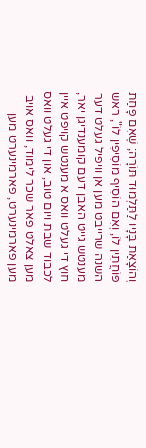וְהוֹצָאַת בָּנָיו לַתַּלְמוּד תּוֹרָה; שֶׁאִם פָּחַת פּוֹחֲתִין לוֹ, וְאִם הוֹסִיף מוֹסִיפִין לוֹ", ראש השנה שרייבט מען אן וויפיל געלט דער מענטש גייט האבן דעם קומענדיגן יאר, חוץ די געלט וואס א מענטש קויפט איין לכבוד שבת ויום טוב, און די געלט וואס מען צאלט פאר שכר לימוד, וואס אויב מען פארמינערט, פארמינערט מען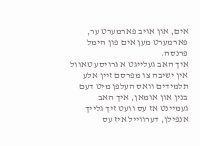אים, און אויב פארמערט ער, פארמערט מען אים פון הימל פרנסה.
איך האב געלייגט א גרויסע טאוול אין ישיבה צו מפרסם זיין אלע תלמידים וואס העלפן מיט דעם בנין און אומאן, איך האב געמיינט אז עס וועט זיך גלייך אנפילן, דערווייל איז עס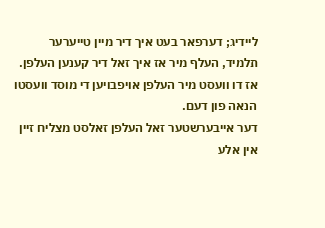ליידיג; דערפאר בעט איך דיר מיין טייערער תלמיד, העלף מיר אז איך זאל דיר קענען העלפן. אז דו וועסט מיר העלפן אויפבויען די מוסד וועסטו הנאה פון דעם.
דער אייבערשטער זאל העלפן זאלסט מצליח זיין אין אלע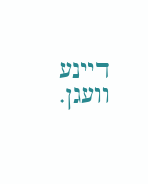דיינע וועגן.